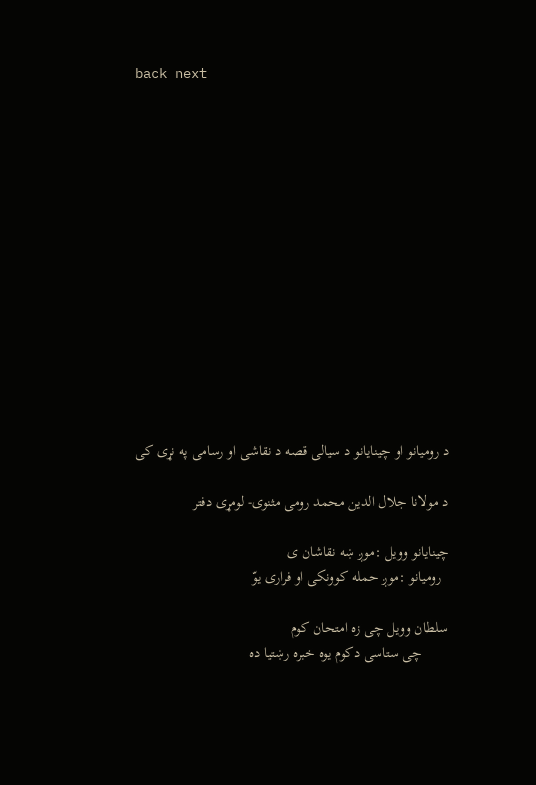back next














د رومیانو او چینایانو د سیالی قصه د نقاشی او رسامی په نړی کی

د مولانا جلال الدین محمد رومی مثنوی- لومړی دفتر

چینایانو وویل :موږ ښه نقاشان ی
  رومیانو :موږ حمله کوونکی او فراری یوّ

سلطان وویل چی زه امتحان کوم
       چی ستاسی دکوم یوه خبره رښتیا ده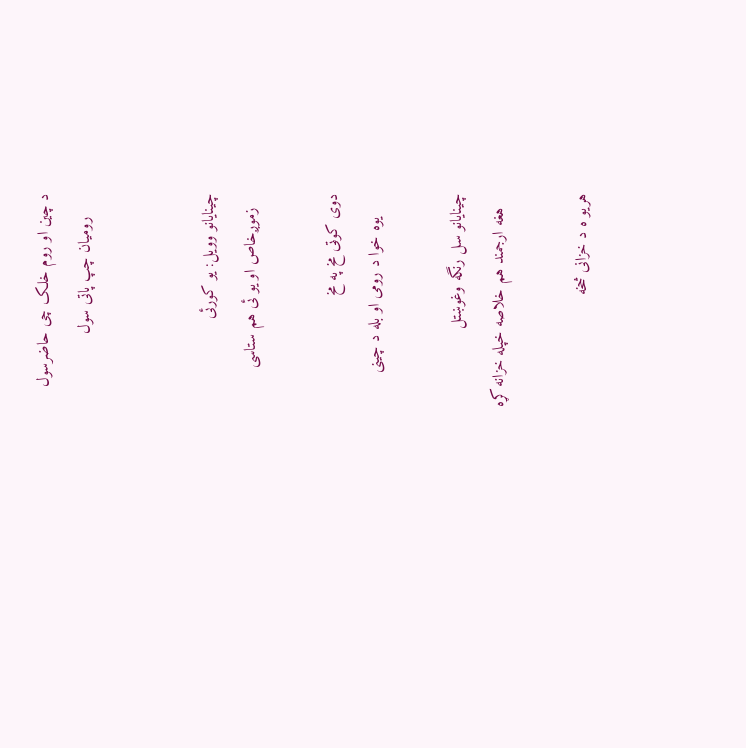د چین او روم خلک چی حاضرسول
     رومیان چپ پاتی سول


چینایانو وویل: یو کورئی
   زموږخاص او یو ئی هم ستاسی

دوی کوټی مخ په مخ
     یوه خوا د رومی او بله د چینی

چینایانو سل رنگه وغوښتل
   هغه ارجمند هم خلاصه خپله خزانه کړه

هریو ه د خزانی څخه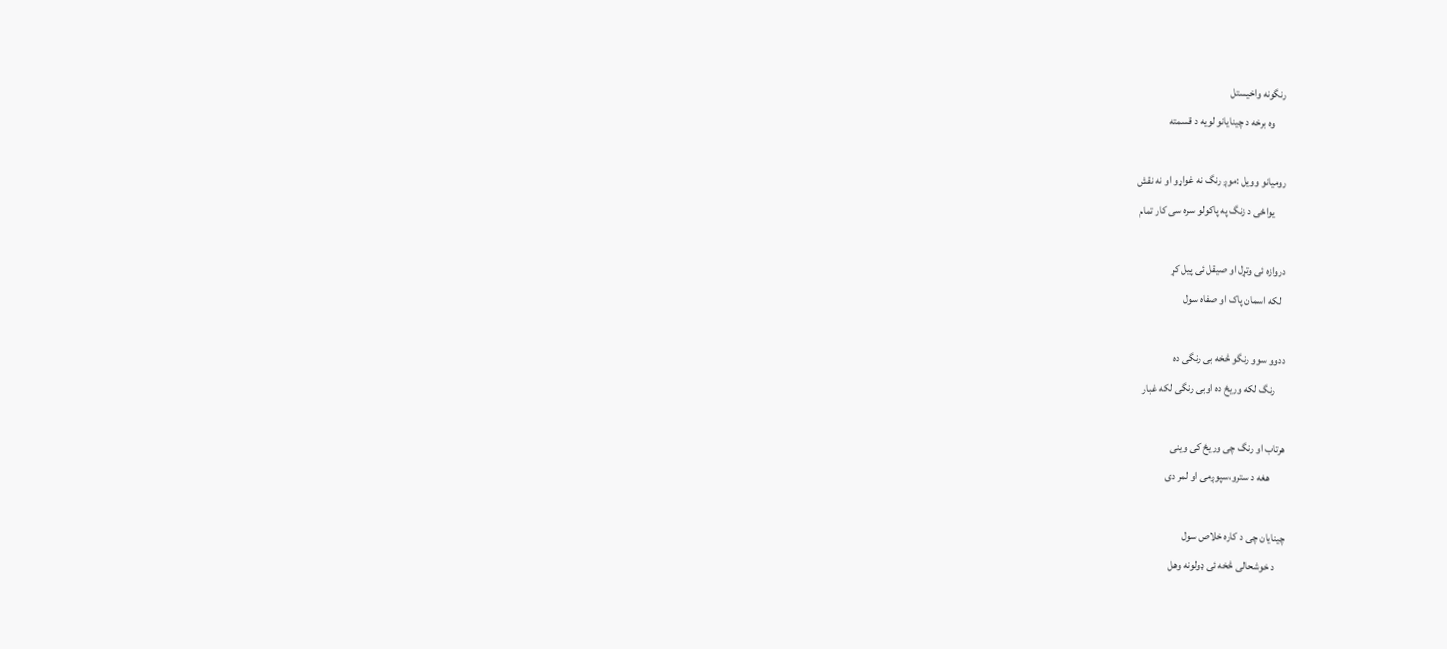رنگونه واخیستل
     وه برخه د چینایانو لویه د قسمته

رومیانو وویل :موږ رنگ نه غواړو او نه نقش
     یواځی د زنگ په پاکولو سره سی کار تمام

دروازه ئی وتړل او صیقل ئی پیل کړ
  لکه اسمان پاک او صفاه سول

ددوو سوو رنگو څخه بی رنگی ده
     رنگ لکه وریځ ده اوبی رنگی لکه غبار

هرتاب او رنگ چی وریځ کی وینی
       هغه د سترو،سپوږمی او لمر دی

چینایان چی د کاره خلاص سول
     د خوشحالی څخه ئی ډولونه وهل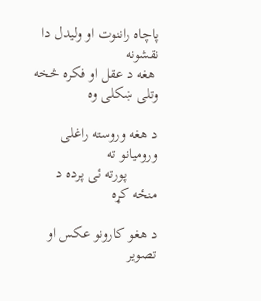پاچاه راننوت او ولیدل دا نقشونه
 هغه د عقل او فکره څخه وتلی ښکلی وه

د هغه وروسته راغلی ورومیانو ته
        پورته ئی پرده د منځه کړه

د هغو کارونو عکس او تصویر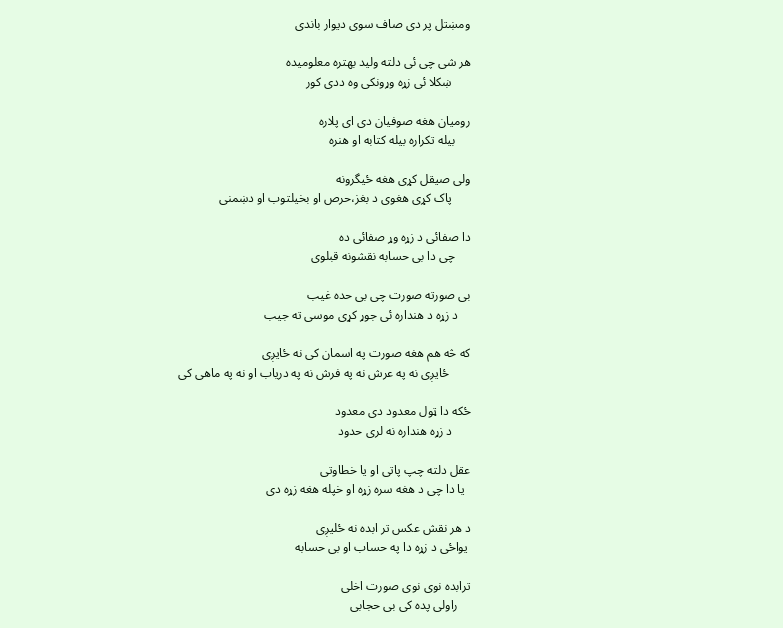ومښتل پر دی صاف سوی دیوار باندی

هر شی چی ئی دلته ولید بهتره معلومیده
      ښکلا ئی زړه وړونکی وه ددی کور

رومیان هغه صوفیان دی ای پلاره
     بیله تکراره بیله کتابه او هنره

ولی صیقل کړی هغه ځیگرونه
      پاک کړی هغوی د بغز،حرص او بخیلتوب او دښمنی

دا صفائی د زړه وړ صفائی ده
     چی دا بی حسابه نقشونه قبلوی

بی صورته صورت چی بی حده غیب
    د زړه د هنداره ئی جوړ کړی موسی ته جیب

که څه هم هغه صورت په اسمان کی نه ځایږی
       ځایږی نه په عرش نه په فرش نه په دریاب او نه په ماهی کی

ځکه دا ټول معدود دی معدود
      د زړه هنداره نه لری حدود

عقل دلته چپ پاتی او یا خطاوتی
  یا دا چی د هغه سره زړه او خپله هغه زړه دی

د هر نقش عکس تر ابده نه ځلیږی
 یواځی د زړه دا په حساب او بی حسابه

ترابده نوی نوی صورت اخلی
    راولی پده کی بی حجابی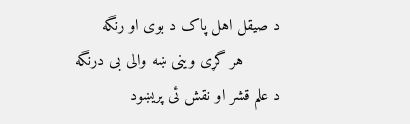د صیقل اهل پاک د بوی او رنگه
        هر گړی وینی ښه والی بی درنگه
د علم قشر او نقش ئی پریښود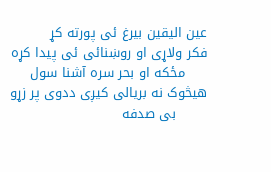عین الیقین بیرغ ئی پورته کړ
فکر ولاړی او روښنائی ئی پیدا کړه
     مځکه او بحر سره آشنا سول
هیڅوک نه بریالی کیږی ددوی پر زړو
       بی صدفه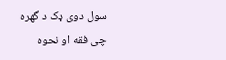سول دوی ډک د گهره
چی فقه او نحوه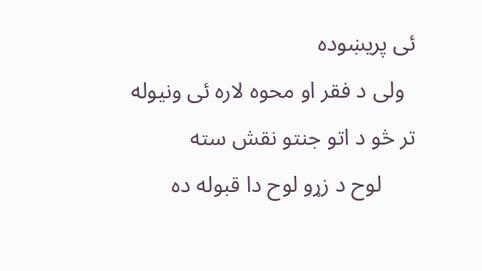ئی پریښوده
  ولی د فقر او محوه لاره ئی ونیوله
تر څو د اتو جنتو نقش سته
      لوح د زړو لوح دا قبوله ده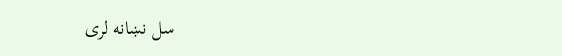سل نښانه لری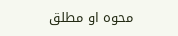محوه او مطلق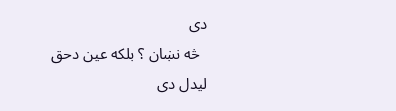دی
  څه نښان ؟ بلکه عین دحق لیدل دی